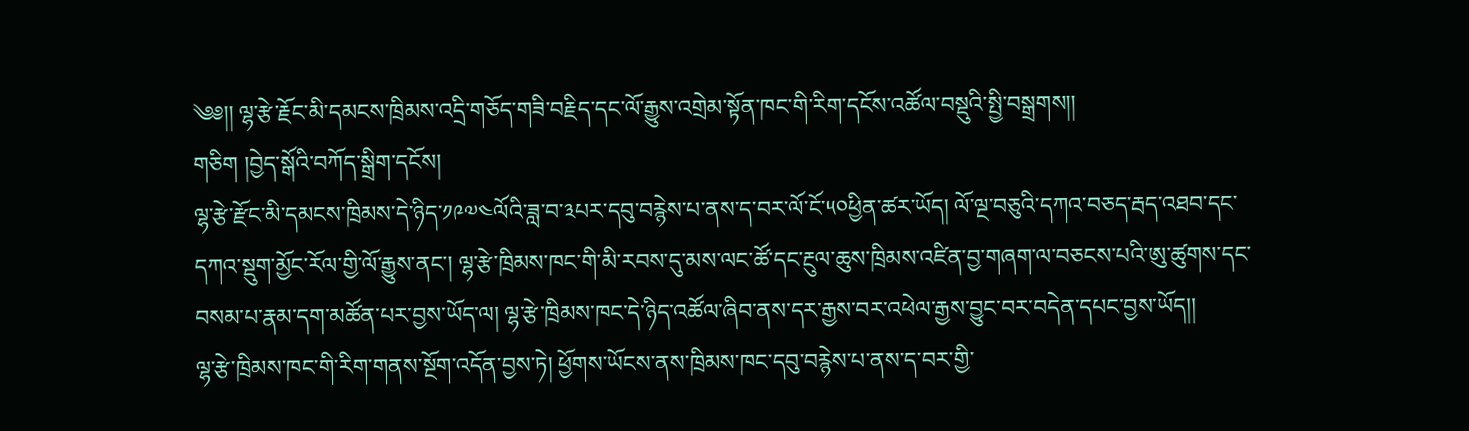༄༅།། ལྷ་རྩེ་རྗོང་མི་དམངས་ཁྲིམས་འདྲི་གཅོད་གཟི་བརྗིད་དང་ལོ་རྒྱུས་འགྲེམ་སྟོན་ཁང་གི་རིག་དངོས་འཚོལ་བསྡུའི་སྤྱི་བསྒྲགས།།
གཅིག །བྱེད་སྒོའི་བཀོད་སྒྲིག་དངོས།
ལྷ་རྩེ་རྫོང་མི་དམངས་ཁྲིམས་དེ་ཉིད་༡༩༧༤ལོའི་ཟླ་བ་༣པར་དབུ་བརྙེས་པ་ནས་ད་བར་ལོ་ངོ་༥༠ཕྱིན་ཚར་ཡོད། ལོ་ལྔ་བཅུའི་དཀའ་བཅད་རྦད་འཐབ་དང་དཀའ་སྡུག་མྱོང་རོལ་གྱི་ལོ་རྒྱུས་ནང་། ལྷ་རྩེ་ཁྲིམས་ཁང་གི་མི་རབས་དུ་མས་ལང་ཚོ་དང་རྔུལ་ཆུས་ཁྲིམས་འཛིན་བྱ་གཞག་ལ་བཅངས་པའི་ཨུ་ཚུགས་དང་བསམ་པ་རྣམ་དག་མཚོན་པར་བྱས་ཡོད་ལ། ལྷ་རྩེ་ཁྲིམས་ཁང་དེ་ཉིད་འཚོལ་ཞིབ་ནས་དར་རྒྱས་བར་འཕེལ་རྒྱས་བྱུང་བར་བདེན་དཔང་བྱས་ཡོད།།
ལྷ་རྩེ་ཁྲིམས་ཁང་གི་རིག་གནས་སྔོག་འདོན་བྱས་ཏེ། ཕྱོགས་ཡོངས་ནས་ཁྲིམས་ཁང་དབུ་བརྙེས་པ་ནས་ད་བར་གྱི་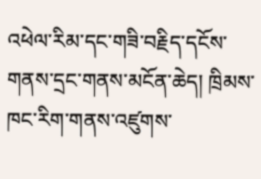འཕེལ་རིམ་དང་གཟི་བརྗིད་དངོས་གནས་དྲང་གནས་མངོན་ཆེད། ཁྲིམས་ཁང་རིག་གནས་འཛུགས་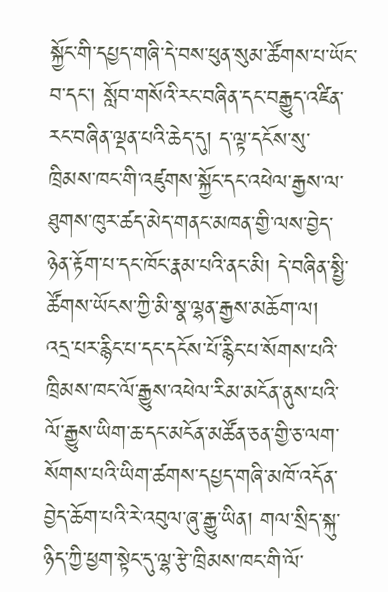སྐྱོང་གི་དཔྱད་གཞི་དེ་བས་ཕུན་སུམ་ཚོགས་པ་ཡོང་བ་དང་། སློབ་གསོའི་རང་བཞིན་དང་བརྒྱུད་འཛིན་རང་བཞིན་ལྡན་པའི་ཆེད་དུ། ད་ལྟ་དངོས་སུ་ཁྲིམས་ཁང་གི་འཛུགས་སྐྱོང་དང་འཕེལ་རྒྱས་ལ་ཐུགས་ཁུར་ཚད་མེད་གནང་མཁན་གྱི་ལས་བྱེད་ཉེན་རྟོག་པ་དང་ཁོང་རྣམ་པའི་ནང་མི། དེ་བཞིན་སྤྱི་ཚོགས་ཡོངས་ཀྱི་མི་སྣ་ལྷན་རྒྱས་མཆོག་ལ། འདྲ་པར་རྙིང་པ་དང་དངོས་པོ་རྙིང་པ་སོགས་པའི་ཁྲིམས་ཁང་ལོ་རྒྱུས་འཕེལ་རིམ་མངོན་ནུས་པའི་ལོ་རྒྱུས་ཡིག་ཆ་དང་མངོན་མཚོན་ཅན་གྱི་ཅ་ལག་སོགས་པའི་ཡིག་ཚགས་དཔྱད་གཞི་མཁོ་འདོན་བྱེད་ཆོག་པའི་རེ་འབུལ་ཞུ་རྒྱུ་ཡིན། གལ་སྲིད་སྐུ་ཉིད་ཀྱི་ཕྱག་སྟེང་དུ་ལྷ་རྩེ་ཁྲིམས་ཁང་གི་ལོ་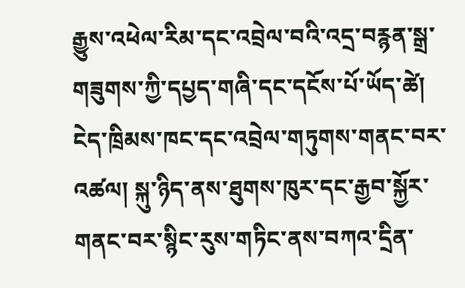རྒྱུས་འཕེལ་རིམ་དང་འབྲེལ་བའི་འདྲ་བརྙན་སྒྲ་གཟུགས་ཀྱི་དཔྱད་གཞི་དང་དངོས་པོ་ཡོད་ཚེ། ངེད་ཁྲིམས་ཁང་དང་འབྲེལ་གཏུགས་གནང་བར་འཚལ། སྐུ་ཉིད་ནས་ཐུགས་ཁུར་དང་རྒྱབ་སྐྱོར་གནང་བར་སྙིང་རུས་གཏིང་ནས་བཀའ་དྲིན་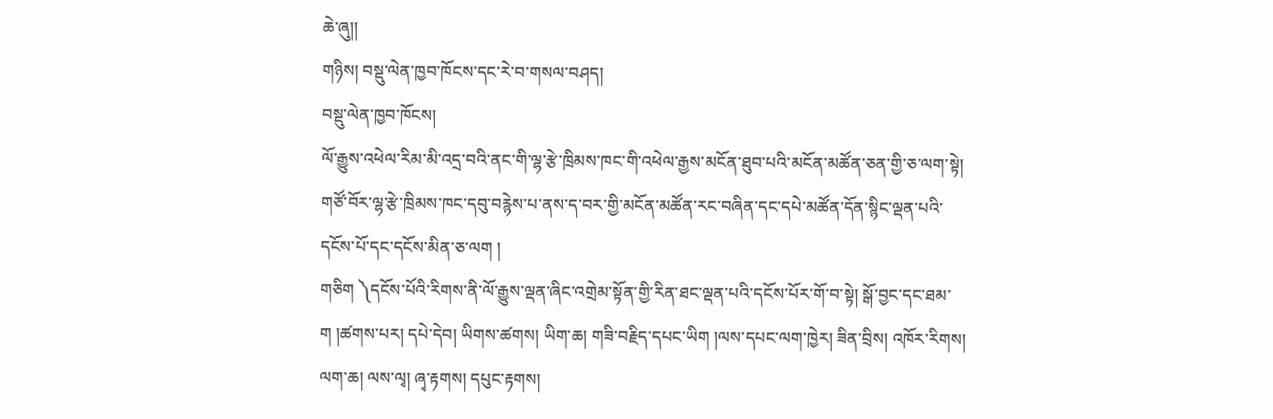ཆེ་ཞུ།།
གཉིས། བསྡུ་ལེན་ཁྱབ་ཁོངས་དང་རེ་བ་གསལ་བཤད།
བསྡུ་ལེན་ཁྱབ་ཁོངས།
ལོ་རྒྱུས་འཕེལ་རིམ་མི་འདྲ་བའི་ནང་གི་ལྷ་རྩེ་ཁྲིམས་ཁང་གི་འཕེལ་རྒྱས་མངོན་ཐུབ་པའི་མངོན་མཚོན་ཅན་གྱི་ཅ་ལག་སྟེ། གཙོ་བོར་ལྷ་རྩེ་ཁྲིམས་ཁང་དབུ་བརྙེས་པ་ནས་ད་བར་གྱི་མངོན་མཚོན་རང་བཞིན་དང་དཔེ་མཚོན་དོན་སྙིང་ལྡན་པའི་དངོས་པོ་དང་དངོས་མིན་ཅ་ལག །
གཅིག ༽དངོས་པོའི་རིགས་ནི་ལོ་རྒྱུས་ལྡན་ཞིང་འགྲེམ་སྟོན་གྱི་རིན་ཐང་ལྡན་པའི་དངོས་པོར་གོ་བ་སྟེ། སྒོ་བྱང་དང་ཐམ་ག །ཚགས་པར། དཔེ་དེབ། ཡིགས་ཚགས། ཡིག་ཆ། གཟི་བརྗིད་དཔང་ཡིག །ལས་དཔང་ལག་ཁྱེར། ཟིན་བྲིས། འཁོར་རིགས། ལག་ཆ། ལས་ལྭ། ཞྭ་རྟགས། དཔུང་རྟགས།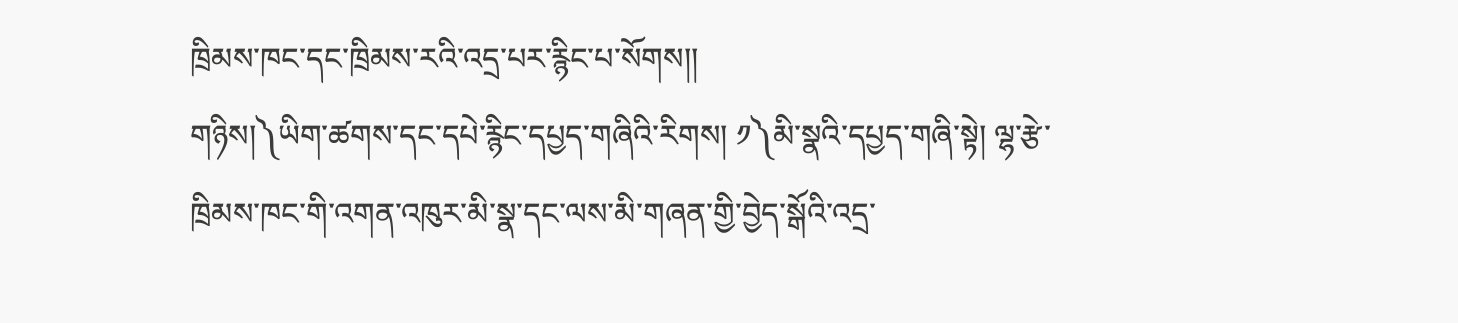ཁྲིམས་ཁང་དང་ཁྲིམས་རའི་འདྲ་པར་རྙིང་པ་སོགས།།
གཉིས།༽ཡིག་ཚགས་དང་དཔེ་རྙིང་དཔྱད་གཞིའི་རིགས། ༡༽མི་སྣའི་དཔྱད་གཞི་སྟེ། ལྷ་རྩེ་ཁྲིམས་ཁང་གི་འགན་འཁུར་མི་སྣ་དང་ལས་མི་གཞན་གྱི་བྱེད་སྒོའི་འདྲ་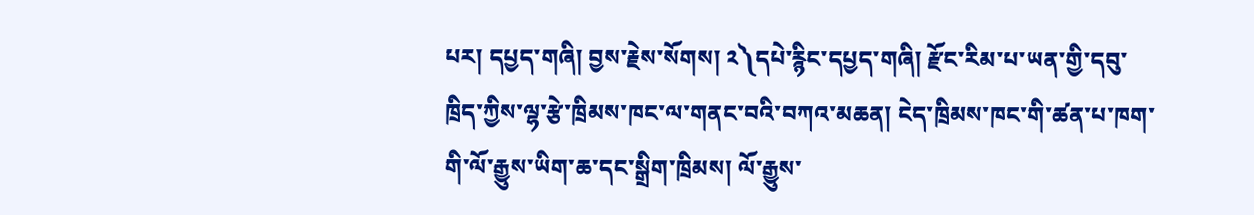པར། དཔྱད་གཞི། བྱས་རྗེས་སོགས། ༢༽དཔེ་རྙིང་དཔྱད་གཞི། རྫོང་རིམ་པ་ཡན་གྱི་དབུ་ཁྲིད་ཀྱིས་ལྷ་རྩེ་ཁྲིམས་ཁང་ལ་གནང་བའི་བཀའ་མཆན། ངེད་ཁྲིམས་ཁང་གི་ཚན་པ་ཁག་གི་ལོ་རྒྱུས་ཡིག་ཆ་དང་སྒྲིག་ཁྲིམས། ལོ་རྒྱུས་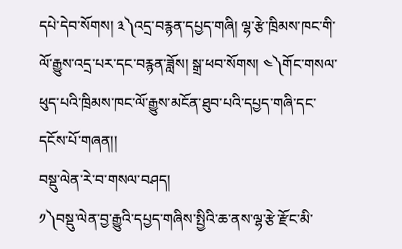དཔེ་དེབ་སོགས། ༣༽འདྲ་བརྙན་དཔྱད་གཞི། ལྷ་རྩེ་ཁྲིམས་ཁང་གི་ལོ་རྒྱུས་འདྲ་པར་དང་བརྙན་ཟློས། སྒྲ་ཕབ་སོགས། ༤༽གོང་གསལ་ཕུད་པའི་ཁྲིམས་ཁང་ལོ་རྒྱུས་མངོན་ཐུབ་པའི་དཔྱད་གཞི་དང་དངོས་པོ་གཞན།།
བསྡུ་ལེན་རེ་བ་གསལ་བཤད།
༡༽བསྡུ་ལེན་བྱ་རྒྱུའི་དཔྱད་གཞིས་སྤྱིའི་ཆ་ནས་ལྷ་རྩེ་རྫོང་མི་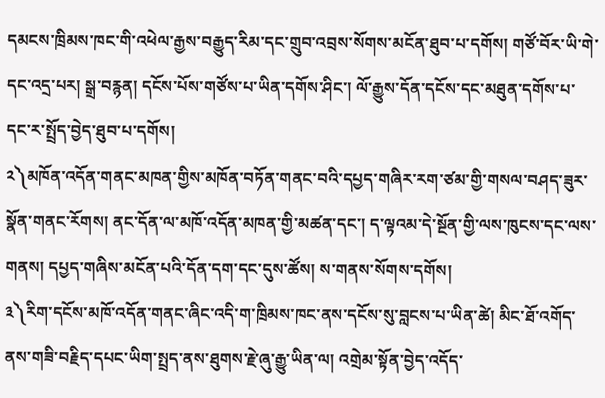དམངས་ཁྲིམས་ཁང་གི་འཕེལ་རྒྱས་བརྒྱུད་རིམ་དང་གྲུབ་འབྲས་སོགས་མངོན་ཐུབ་པ་དགོས། གཙོ་བོར་ཡི་གེ་དང་འདྲ་པར། སྒྲ་བརྙན། དངོས་པོས་གཙོས་པ་ཡིན་དགོས་ཤིང་། ལོ་རྒྱུས་དོན་དངོས་དང་མཐུན་དགོས་པ་དང་ར་སྤྲོད་བྱེད་ཐུབ་པ་དགོས།
༢༽མཁོན་འདོན་གནང་མཁན་གྱིས་མཁོན་བཏོན་གནང་བའི་དཔྱད་གཞིར་རག་ཙམ་གྱི་གསལ་བཤད་ཟུར་སྣོན་གནང་རོགས། ནང་དོན་ལ་མཁོ་འདོན་མཁན་གྱི་མཚན་དང་། ད་ལྟའམ་དེ་སྔོན་གྱི་ལས་ཁུངས་དང་ལས་གནས། དཔྱད་གཞིས་མངོན་པའི་དོན་དག་དང་དུས་ཚོས། ས་གནས་སོགས་དགོས།
༣༽རིག་དངོས་མཁོ་འདོན་གནང་ཞིང་འདི་ག་ཁྲིམས་ཁང་ནས་དངོས་སུ་བླངས་པ་ཡིན་ཚེ། མིང་ཐོ་འགོད་ནས་གཟི་བརྗིད་དཔང་ཡིག་སྤྲད་ནས་ཐུགས་རྗེ་ཞུ་རྒྱུ་ཡིན་ལ། འགྲེམ་སྟོན་བྱེད་འདོད་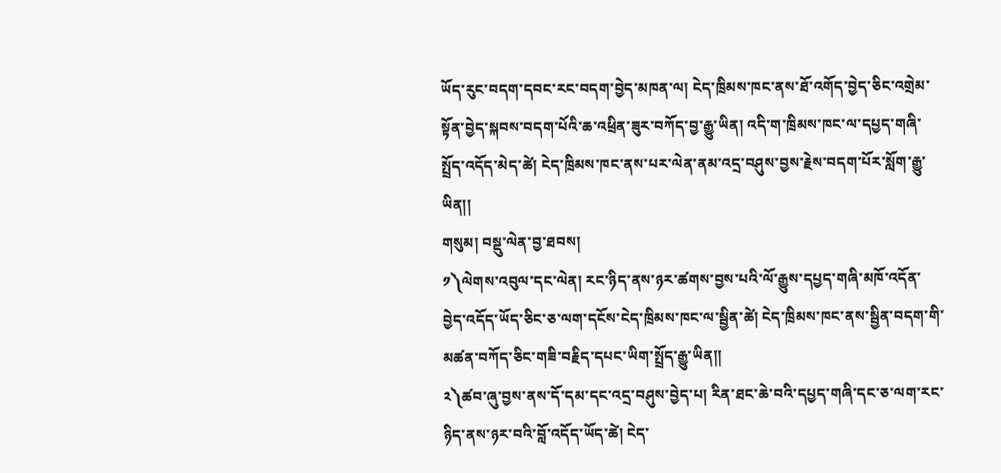ཡོད་རུང་བདག་དབང་རང་བདག་བྱེད་མཁན་ལ། ངེད་ཁྲིམས་ཁང་ནས་ཐོ་འགོད་བྱེད་ཅིང་འགྲེམ་སྟོན་བྱེད་སྐབས་བདག་པོའི་ཆ་འཕྲིན་ཟུར་བཀོད་བྱ་རྒྱུ་ཡིན། འདི་ག་ཁྲིམས་ཁང་ལ་དཔྱད་གཞི་སྤྲོད་འདོད་མེད་ཚེ། ངེད་ཁྲིམས་ཁང་ནས་པར་ལེན་ནམ་འདྲ་བཤུས་བྱས་རྗེས་བདག་པོར་སློག་རྒྱུ་ཡིན།།
གསུམ། བསྡུ་ལེན་བྱ་ཐབས།
༡༽ལེགས་འབུལ་དང་ལེན། རང་ཉིད་ནས་ཉར་ཚགས་བྱས་པའི་ལོ་རྒྱུས་དཔྱད་གཞི་མཁོ་འདོན་བྱེད་འདོད་ཡོད་ཅིང་ཅ་ལག་དངོས་ངེད་ཁྲིམས་ཁང་ལ་སྦྱིན་ཚེ། ངེད་ཁྲིམས་ཁང་ནས་སྦྱིན་བདག་གི་མཚན་བཀོད་ཅིང་གཟི་བརྗིད་དཔང་ཡིག་སྤྲོད་རྒྱུ་ཡིན།།
༢༽ཚབ་ཞུ་བྱས་ནས་དོ་དམ་དང་འདྲ་བཤུས་བྱེད་པ། རིན་ཐང་ཆེ་བའི་དཔྱད་གཞི་དང་ཅ་ལག་རང་ཉིད་ནས་ཉར་བའི་བློ་འདོད་ཡོད་ཚེ། ངེད་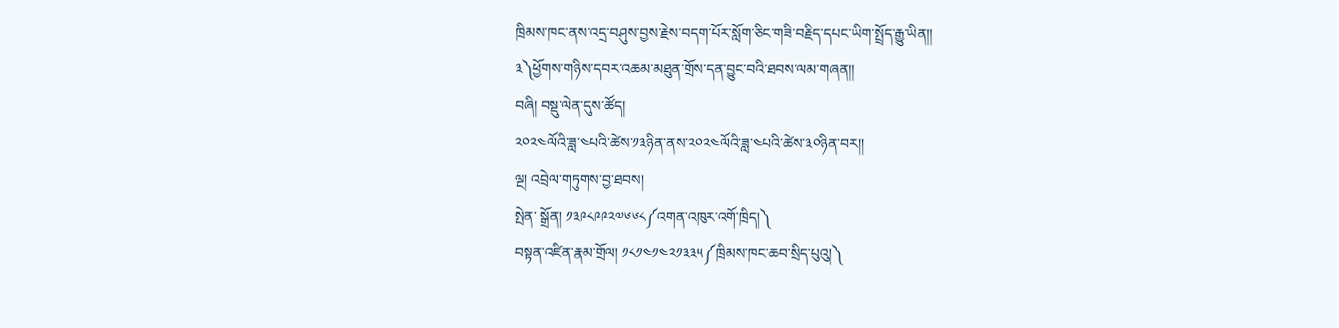ཁྲིམས་ཁང་ནས་འདྲ་བཤུས་བྱས་རྗེས་བདག་པོར་སློག་ཅིང་གཟི་བརྗིད་དཔང་ཡིག་སྤྲོད་རྒྱུ་ཡིན།།
༣༽ཕྱོགས་གཉིས་དབར་འཆམ་མཐུན་གྲོས་དན་བྱུང་བའི་ཐབས་ལམ་གཞན།།
བཞི། བསྡུ་ལེན་དུས་ཚོད།
༢༠༢༤ལོའི་ཟླ་༤པའི་ཚེས་༡༣ཉིན་ནས་༢༠༢༤ལོའི་ཟླ་༤པའི་ཚེས་༣༠ཉིན་བར།།
ལྔ། འབྲེལ་གཏུགས་བྱ་ཐབས།
སྤེན་ སྒྲོན། ༡༣༩༨༩༩༢༧༦༦༨༼འགན་འཁུར་འགོ་ཁྲིད།༽
བསྟན་འཛིན་རྣམ་གྲོལ། ༡༨༡༤༡༤༢༡༣༣༥༼ཁྲིམས་ཁང་ཆབ་སྲིད་པུའུ།༽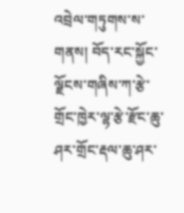འབྲེལ་གཏུགས་ས་གནས། བོད་རང་སྐྱོང་ལྗོངས་གཞིས་ཀ་རྩེ་གྲོང་ཁྱེར་ལྷ་རྩེ་རྫོང་ཆུ་ཤར་གྲོང་རྡལ་ཆུ་ཤར་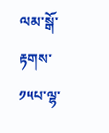ལམ་སྒོ་རྟགས་༡༥པ་ལྷ་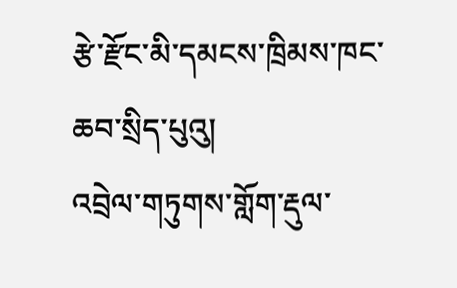རྩེ་རྫོང་མི་དམངས་ཁྲིམས་ཁང་ཆབ་སྲིད་པུའུ།
འབྲེལ་གཏུགས་གློག་རྡུལ་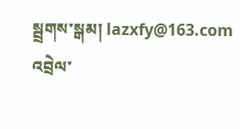སྦྲགས་སྒམ། lazxfy@163.com
འབྲེལ་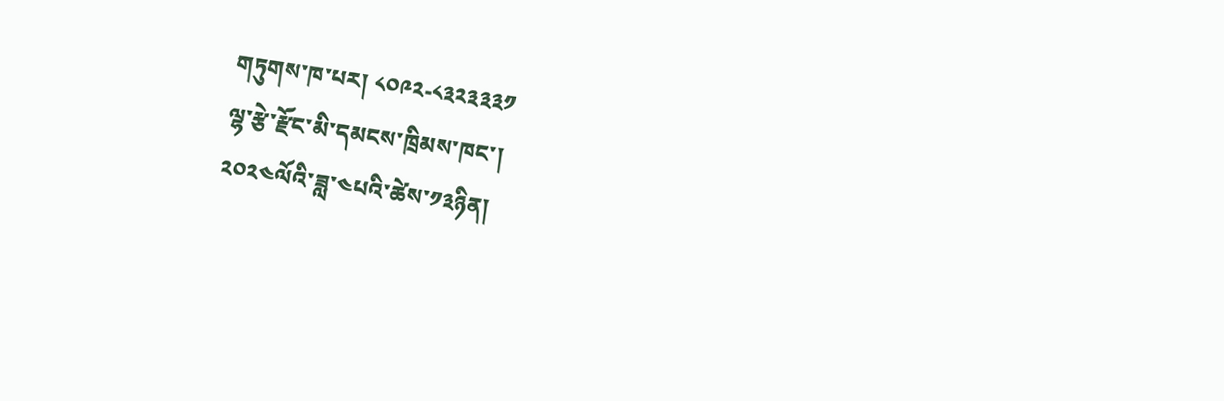གཏུགས་ཁ་པར། ༨༠༩༢-༨༣༢༣༣༣༡
ལྷ་རྩེ་རྫོང་མི་དམངས་ཁྲིམས་ཁང་།
༢༠༢༤ལོའི་ཟླ་༤པའི་ཚེས་༡༣ཉིན།